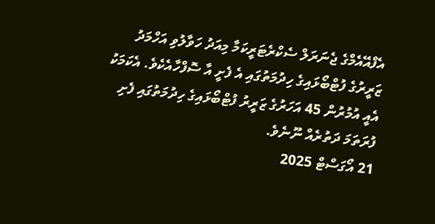އެފްއޭއެމްގެ ޖެނަރަލް ސެކްރެޓަރީކަމާ މިއަދު ހަވާލުވި އަހްމަދު ޒަރީރުގެ ފުޓްބޯޅައިގެ ހިދުމަތުގައި އެ ފެށީ އާ ސޮފްހާއެކެވެ. އެކަމަކު އެއީ އުމުރުން 45 އަހަރުގެ ޒަރީރު ފުޓްބޯޅައިގެ ހިދުމަތުގައި ފެށި ފުރަތަމަ ދަތުރެއް ނޫނެވެ.
21 އޯގަސްޓް 2025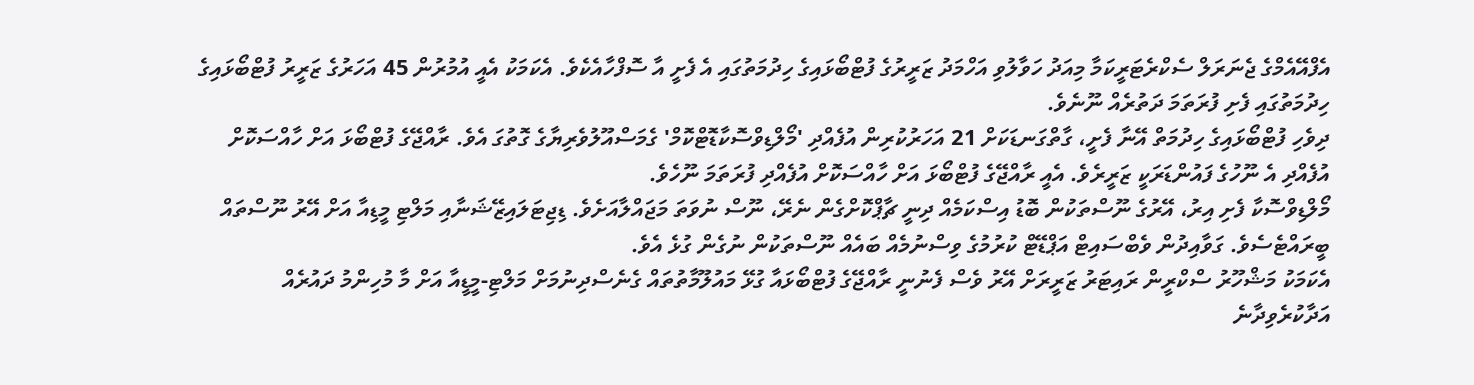އެފްއޭއެމްގެ ޖެނަރަލް ސެކްރެޓަރީކަމާ މިއަދު ހަވާލުވި އަހްމަދު ޒަރީރުގެ ފުޓްބޯޅައިގެ ހިދުމަތުގައި އެ ފެށީ އާ ސޮފްހާއެކެވެ. އެކަމަކު އެއީ އުމުރުން 45 އަހަރުގެ ޒަރީރު ފުޓްބޯޅައިގެ ހިދުމަތުގައި ފެށި ފުރަތަމަ ދަތުރެއް ނޫނެވެ.
ދިވެހި ފުޓްބޯޅައިގެ ހިދުމަތް އޭނާ ފެށީ، ގާތްގަނޑަކަށް 21 އަހަރުކުރިން އުފެއްދި 'މޯލްޑިވްސޮކާޑޮޓްކޮމް' ގެމަސްއޫލުވެރިޔާގެ ގޮތުގަ އެވެ. ރާއްޖޭގެ ފުޓްބޯޅަ އަށް ހާއްސަކޮށް އުފެއްދި އެ ނޫހުގެ ފައުންޑަރަކީ ޒަރީރެވެ. އެއީ ރާއްޖޭގެ ފުޓްބޯޅަ އަށް ހާއްސަކޮށް އުފެއްދި ފުރަތަމަ ނޫހެވެ.
މޯލްޑިވްސޮކާ ފެށި އިރު، އޭރުގެ ނޫސްތަކުން ބޮޑު އިސްކަމެއް ދިނީ ޗާޕްކޮށްގެން ނެރޭ، ނޫސް ނުވަތަ މަޖައްލާއަށެވެ. ޑިޖިޓަލައިޒޭޝަނާއި މަލްޓި މީޑިއާ އަށް އޭރު ނޫސްތައް ބީރައްޓެސެވެ. ގަވާއިދުން ވެބްސައިޓް އަޕްޑޭޓް ކުރުމުގެ ވިސްނުމެއް ބައެއް ނޫސްތަކުން ނުގެން ގުޅެ އެވެ.
އެކަމަކު މަޝްހޫރު ސްކްރީން ރައިޓަރު ޒަރީރަށް އޭރު ވެސް ފެނުނީ ރާއްޖޭގެ ފުޓްބޯޅައާ ގުޅޭ މައުލޫމާތުތައް ގެނެސްދިނުމަށް މަލްޓި-މީޑީއާ އަށް މާ މުހިންމު ދައުރެއް އަދާކުރެވިދާނެ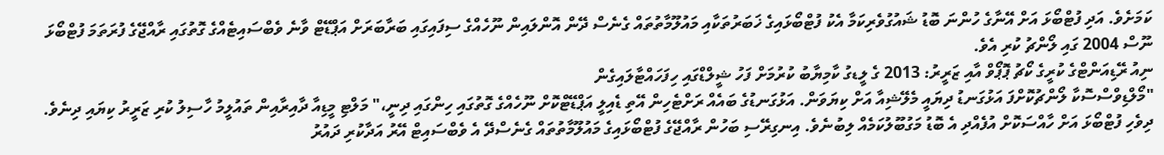ކަމަށެވެ. އަދި ފުޓްބޯޅަ އަށް އޭނާގެ ހުންނަ ބޮޑު ޝައުގުވެރިކަމާ އެކު ފުޓްބޯޅައިގެ ޚަބަރުތަކާއި މައުލޫމާތުތައް ގެނެސް ދޭން އޮންލައިން ނޫހެއްގެ ސިފައިގައި ބަރާބަރަށް އަޕްޑޭޓް ވާނެ ވެބްސައިޓެއްގެ ގޮތުގައި ރާއްޖޭގެ ފުރަތަމަ ފުޓްބޯޅަ ނޫސް 2004 ގައި ލޯންޗު ކުރި އެވެ.
ނިއު ރޭޑިއަންޓްގެ ކުރީގެ ކޯޗު ޕޮޕޯވް އާއި ޒަރީރު: 2013 ގެ ލީޑގު ކާމިޔާބު ކުރުމަށް ފަހު ޝީލްޑްގައި ހިފަހައްޓާލައިގެން
"މޯލްޑިވްސްސޮކާ ލޯންޗުކޮށްފަ އަޅުގަނޑު ދިޔައީ މެލޭޝިއާ އަށް ކިޔަވަން. އަޅުގަނޑުގެ ބައެއް ރަށްޓެހިން އޭތި ޑެއިލީ އަޕްޑޭޓްކޮށް ނޫހެއްގެ ގޮތުގައި ހިންގައި ދިނީ،" މަލްޓި މީޑިއާ ދާއިރާއިން ތައުލީމު ހާސިލު ކުރި ޒަރީރު ކިޔައި ދިނެވެ.
ދިވެހި ފުޓްބޯޅަ އަށް ހާއްސަކޮށް އުފެއްދި އެ ބޮޑު މަގުބޫލުކަމެއް ލިބުނެވެ. އިނގިރޭސި ބަހުން ރާއްޖޭގެ ފުޓްބޯޅައިގެ މައުލޫމާތުތައް ގެނެސްދޭ އެ ވެބްސައިޓް އޭރު އަދާކުރި ދައުރު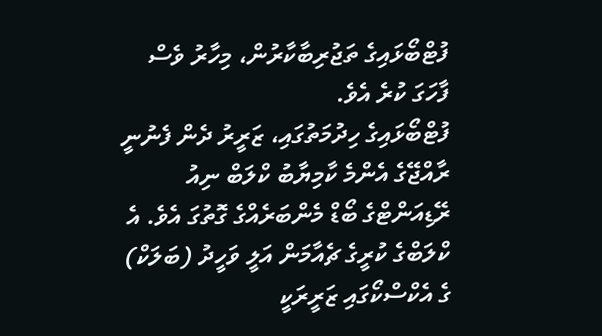ފުޓްބޯޅައިގެ ތަޖުރިބާކާރުން، މިހާރު ވެސް ފާހަގަ ކުރެ އެވެ.
ފުޓްބޯޅައިގެ ހިދުމަތުގައި، ޒަރީރު ދެން ފެނުނީ ރާއްޖޭގެ އެންމެ ކާމިޔާބު ކްލަބް ނިއު ރޭޑިއަންޓްގެ ބޯޑް މެންބަރެއްގެ ގޮތުގަ އެވެ. އެ ކްލަބްގެ ކުރީގެ ޗެއާމަން އަލީ ވަހީދު (ބަލަކް) ގެ އެކްސްކޯގައި ޒަރީރަކީ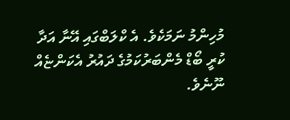މުހިންމު ނަމަކެވެ. އެ ކްލަބްގައި އޭނާ އަދާ ކުރީ ބޯޑް މެންބަރުކަމުގެ ދައުރު އެކަންޏެއް ނޫނެވެ.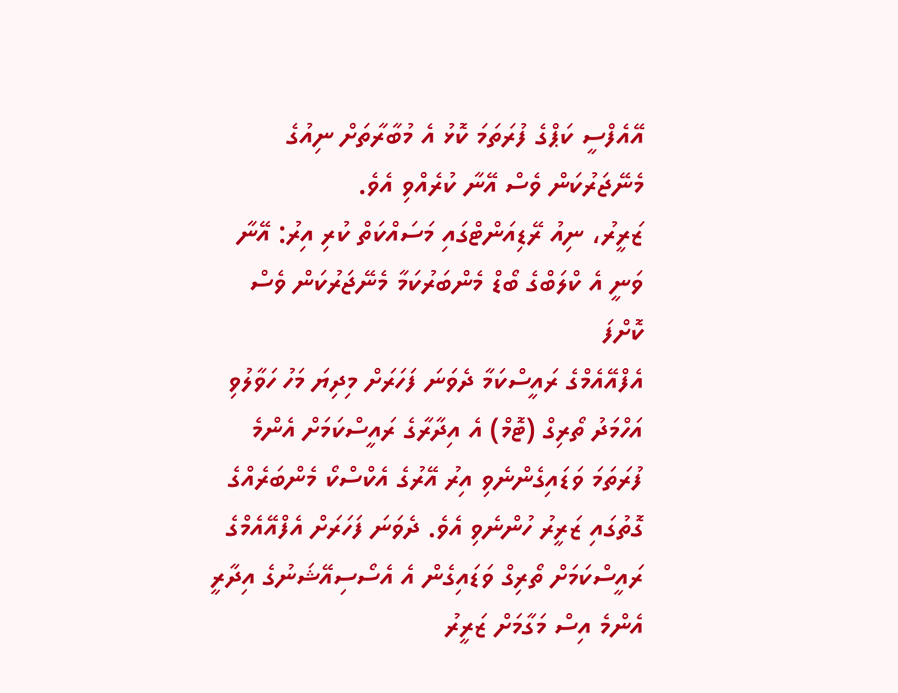އޭއެފްސީ ކަޕްގެ ފުރަތަމަ ކޮޅު އެ މުބާރާތަށް ނިއުގެ މެނޭޖަރުކަން ވެސް އޭނާ ކުރެއްވި އެވެ.
ޒަރީރު، ނިއު ރޭޑިއަންޓްގައި މަސައްކަތް ކުރި އިރު: އޭނާ ވަނީ އެ ކްލަބްގެ ބޯޑް މެންބަރުކަމާ މެނޭޖަރުކަން ވެސް ކޮށްފަ
އެފްއޭއެމްގެ ރައީސްކަމާ ދެވަނަ ފަހަރަށް މިދިޔަ މަހު ހަވާލުވި އަހްމަދު ތޯރިގް (ޓޮމް) އެ އިދާރާގެ ރައީސްކަމަށް އެންމެ ފުރަތަމަ ވަޑައިގެންނެވި އިރު އޭރުގެ އެކްސްކޯ މެންބަރެއްގެ ގޮތުގައި ޒަރީރު ހުންނެވި އެވެ. ދެވަނަ ފަހަރަށް އެފްއޭއެމްގެ ރައީސްކަމަށް ތޯރިގް ވަޑައިގެން އެ އެސޯސިއޭޝަނުގެ އިދާރީ އެންމެ އިސް މަގާމަށް ޒަރީރު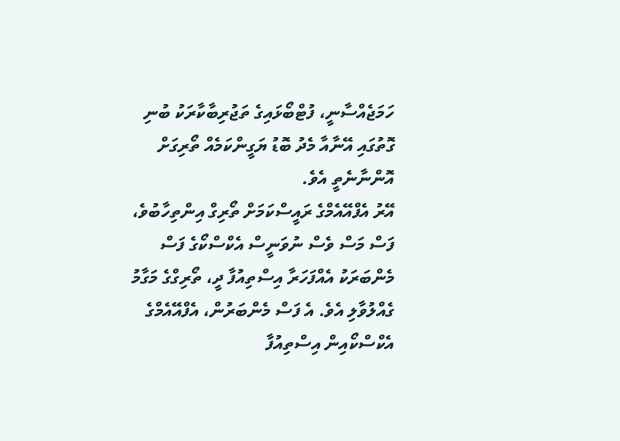ހަމަޖެއްސާނީ، ފުޓްބޯޅައިގެ ތަޖުރިބާކާރަކު ބުނި ގޮތުގައި އޭނާއާ މެދު ބޮޑު ޔަގީންކަމެއް ތޯރިގަށް އޮންނާނެތީ އެވެ.
އޭރު އެފްއޭއެމްގެ ރައީސްކަމަށް ތޯރިގް އިންތިހާބުވެ، ފަސް މަސް ވެސް ނުވަނީސް އެކްސްކޯގެ ފަސް މެންބަރަކު އެއްފަހަރާ އިސްތިއުފާ ދީ، ތޯރިގްގެ މަގާމު ގެއްލުވާލި އެވެ. އެ ފަސް މެންބަރުން، އެފްއޭއެމްގެ އެކްސްކޯއިން އިސްތިއުފާ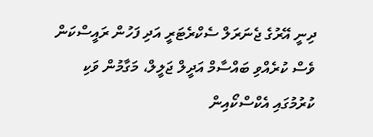ދިނީ އޭރުގެ ޖެނަރަލް ސެކްރެޓަރީ އަދި ފަހުން ރައީސްކަން ވެސް ކުރެއްވި ބައްސާމް އަދީލް ޖަލީލް، މަގާމުން ވަކި ކުރުމުގައި އެކްސްކޯއިން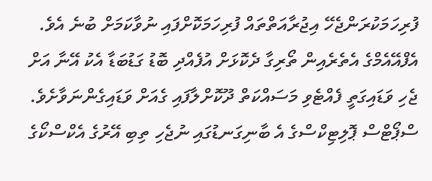ފުރިހަމަކުރަންޖެހޭ އިޖުރާއަތްތައް ފުރިހަމަކޮށްފައި ނުވާކަމަށް ބުނެ އެވެ.
އެފްއޭއެމްގެ އެތެރެއިން ތޯރިގާ ދެކޮޅަށް އުފެއްދި ބޮޑު ގަޑުބަޑާ އެކު އޭނާ އަށް ޖެހި ވަޑައިގަތީ ފެއްޓެވި މަސައްކަތް ދޫކޮށްލާފައި ގެއަށް ވަޑައިގެންނަވާށެވެ. ސްޕޯޓްސް ޕޮލިޓިކްސްގެ އެ ބާނިގަނޑުގައި ނުޖެހި ތިބި އޭރުގެ އެކްސްކޯގެ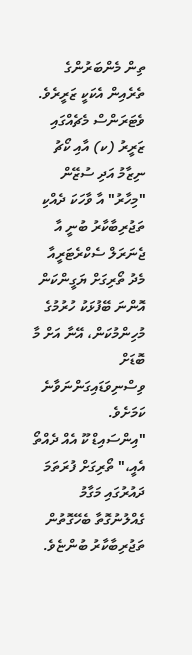ތިން މެންބަރުންގެ ތެރެއިން އެކަކީ ޒަރީރެވެ.
ވެޓަރަންސް މެޗެއްގައި ޒަރީރު (ކ) އާއި ކޯޗު ނިޒާމު އަދި ސުޒޭން
"މިހާރު" އާ ވާހަކަ ދެއްކި ތަޖުރިބާކާރު ބުނީ އާ ޖެނަރަލް ސެކްރެޓަރީއާ މެދު ތޯރިގަށް ޔަގީންކަން އޮންނަ ބޭފުޅަކު ހުރުމުގެ މުހިންމުކަން، އޭނާ އަށް މާ ބޮޑަށް ވިސްނިވަޑައިގަންނަވާނެ ކަމަށެވެ.
"އިންސައިޑް ކޫ އެއް ދެއްތޯ އެއީ،" ތޯރިގަށް ފުރަތަމަ ދައުރުގައި މަގާމު ގެއްލުނުގޮތާ ބެހޭގޮތުން ތަޖުރިބާކާރު ބުންޏެވެ.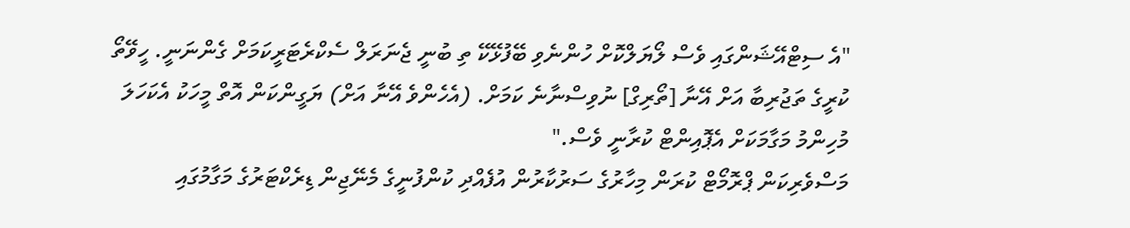"އެ ސިޓްއޭޝަންގައި ވެސް ލޯޔަލްކޮށް ހުންނެވި ބޭފުޅޭކޭ ތި ބުނީ ޖެނަރަލް ސެކްރެޓަރީކަމަށް ގެންނަނީ. ހީވޭތޯ ކުރީގެ ތަޖުރިބާ އަށް އޭނާ [ތޯރިގް] ނުވިސްނާނެ ކަމަށް. (އެހެންވެ އޭނާ އަށް) ޔަގީންކަން އޮތް މީހަކު އެކަހަލަ މުހިންމު މަގާމަކަށް އެޕޮއިންޓް ކުރާނީ ވެސް."
މަސްވެރިކަން ޕްރޮމޯޓް ކުރަން މިހާރުގެ ސަރުކާރުން އުފެއްދި ކުންފުނީގެ މެނޭޖިން ޑިރެކްޓަރުގެ މަގާމުގައި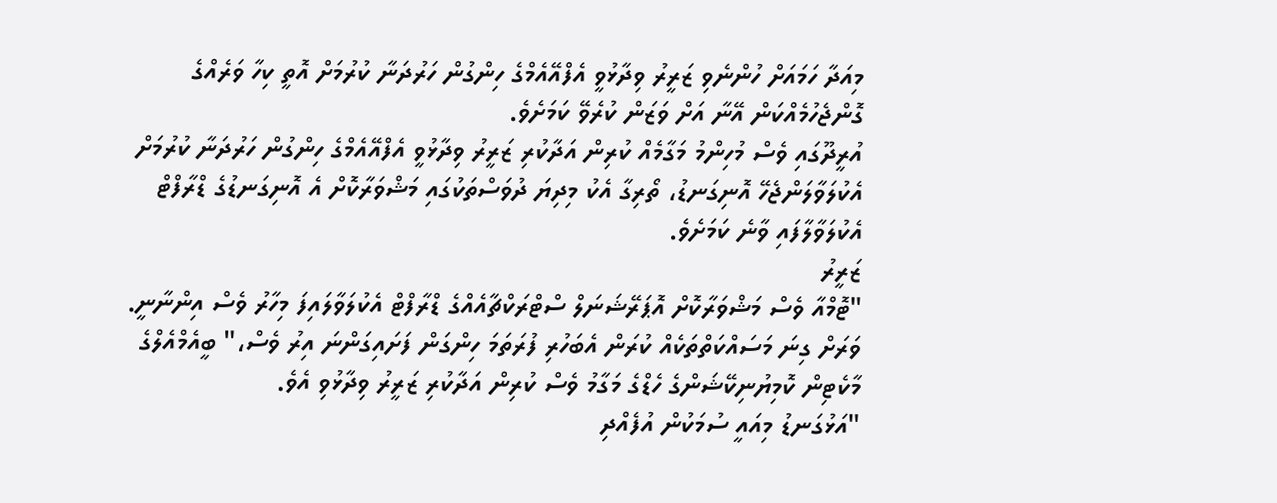މިއަދާ ހަމައަށް ހުންނެވި ޒަރީރު ވިދާޅުވީ އެފްއޭއެމްގެ ހިންގުން ހަރުދަނާ ކުރުމަށް އޮތީ ކިހާ ވަރެއްގެ ގޮންޖެހުމެއްކަން އޭނާ އަށް ވަޒަން ކުރެވޭ ކަމަށެވެ.
އުރީދޫގައި ވެސް މުހިންމު މަގާމެއް ކުރިން އަދާކުރި ޒަރީރު ވިދާޅުވީ އެފްއޭއެމްގެ ހިންގުން ހަރުދަނާ ކުރުމަށް އެކުލަވާލަންޖެހޭ އޮނިގަނޑު، ތޯރިގާ އެކު މިދިޔަ ދުވަސްތަކުގައި މަޝްވަރާކޮށް އެ އޮނިގަނޑުގެ ޑްރާފްޓް އެކުލަވާލާފައި ވާނެ ކަމަށެވެ.
ޒަރީރު
"ޓޮމްއާ ވެސް މަޝްވަރާކޮށް އޮޕަރޭޝަނަލް ސްޓްރަކްޗާއެއްގެ ޑްރާފްޓް އެކުލަވާލައިފަ މިހާރު ވެސް އިންނާނީ. ވަރަށް ގިނަ މަސައްކަތްތަކެއް ކުރަން އެބަހުރި ފުރަތަމަ ހިންގަން ފަށައިގަންނަ އިރު ވެސް،" ބީއެމްއެލްގެ މާކެޓިން ކޮމިޔުނިކޭޝަންގެ ހެޑްގެ މަގާމު ވެސް ކުރިން އަދާކުރި ޒަރީރު ވިދާޅުވި އެވެ.
"އަޅުގަނޑު މިއައީ ސުމަކުން އުފެއްދި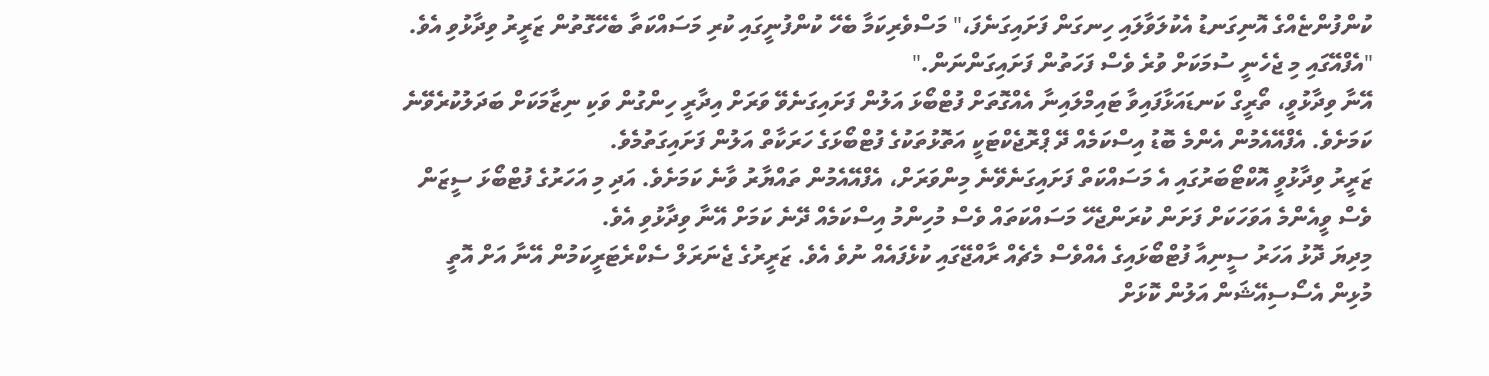ކުންފުންޏެއްގެ އޮނިގަނޑު އެކުލަވާލައި ހިނގަން ފަށައިގަނެފަ،" މަސްވެރިކަމާ ބެހޭ ކުންފުނީގައި ކުރި މަސައްކަތާ ބެހޭގޮތުން ޒަރީރު ވިދާޅުވި އެވެ.
"އެފްއޭގައި މި ޖެހެނީ ސުމަކަށް ވުރެ ވެސް ފަހަތުން ފަށައިގަންނަން."
އޭނާ ވިދާޅުވީ، ތޯރީގް ކަނޑައަޅާފައިވާ ޓައިމްލައިނާ އެއްގޮތަށް ފުޓްބޯޅަ އަލުން ފަށައިގަނެވޭ ވަރަށް އިދާރީ ހިންގުން ވަކި ނިޒާމަކަށް ބަދަލުކުރެވޭނެ ކަމަށެވެ. އެފްއޭއެމުން އެންމެ ބޮޑު އިސްކަމެއް ދޭ ޕްރޮޖެކްޓަކީ އަތޮޅުތަކުގެ ފުޓްބޯޅަގެ ހަރަކާތް އަލުން ފަށައިގަތުމެވެ.
ޒަރީރު ވިދާޅުވީ އޮކްޓޯބަރުގައި އެ މަސައްކަތް ފަށައިގަނެވޭނެ މިންވަރަށް، އެފްއޭއެމުން ތައްޔާރު ވާނެ ކަމަށެވެ. އަދި މި އަހަރުގެ ފުޓްބޯޅަ ސީޒަން ވެސް ވީއެންމެ އަވަހަކަށް ފަށަން ކުރަންޖެހޭ މަސައްކަތައް ވެސް މުހިންމު އިސްކަމެއް ދޭނެ ކަމަށް އޭނާ ވިދާޅުވި އެވެ.
މިދިޔަ ދޮޅު އަހަރު ސީނިއާ ފުޓްބޯޅައިގެ އެއްވެސް މެޗެއް ރާއްޖޭގައި ކުޅެފައެއް ނުވެ އެވެ. ޒަރީރުގެ ޖެނަރަލް ސެކްރެޓަރީކަމުން އޭނާ އަށް އޮތީ މުޅިން އެސޯސިއޭޝަން އަލުން ކޮޅަށް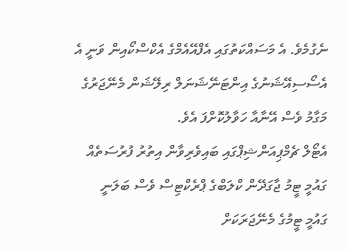ނެގުމެވެ. އެ މަސައްކަތުގައި އެފްއޭއެމްގެ އެކްސްކޯއިން ވަނީ އެ އެސޯސިއޭޝަނުގެ އިންޓަނޭޝަނަލް ރިލޭޝަން މެނޭޖަރުގެ މަގާމު ވެސް އޭނާއާ ހަވާލުކޮށްފަ އެވެ.
އެޓޯލް ޗެމްޕިއަންޝިޕްގައި ބައިވެރިވާން އިތުރު ފުރުސަތެއް
ގައުމީ ޓީމު ޖާގަދޭން ކްލަބްގެ ޕްރެކްޓިސް ވެސް ބަލަނީ
ގައުމީ ޓީމުގެ މެނޭޖަރަކަށް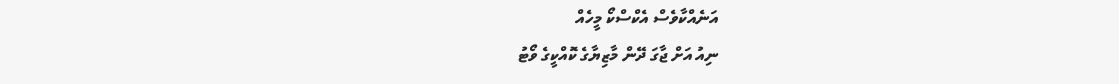އަނެއްކާވެސް އެކްސްކޯ މީހެއް
ނިއު އަށް ޖާގަ ދޭން މާޒިޔާގެ ކޮއްކީގެ ވޯޓު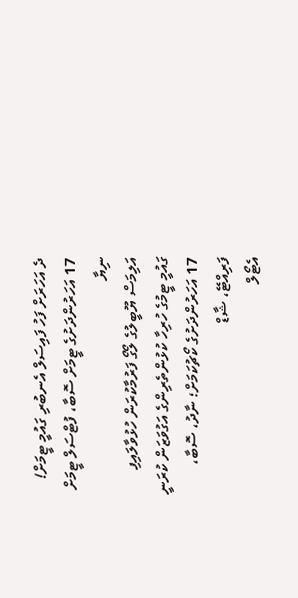ދެ އަހަރަށް ފަހު ފައިސަލް އެނބުރި ގައުމީ ޓީމަށް!
17 އަހަރުންދަށުގެ ޓީމަށް ސޮބާ، ފުޓްސަލް ޓީމަށް ނިޔާ
އަލިމަސް ޔޫބީލުގެ ލޯގޯ ފަރުމާކުރަން ހުޅުވާލައިފި
ގައުމީ ޓީމުގެ ހުރިހާ ކުޅުންތެރިންގެ އަގުވަޒަން ކުރަނީ
17 އަހަރުންދަށުގެ ކޯޗުކަމަށް؛ ނާދު، ސޮބާ، ފަރިއްޓޭ، ޝާޑް
އެޓޯލް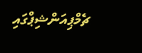ޗެމްޕިއަންޝިޕްގައި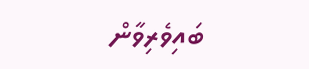ބައިވެރިވާން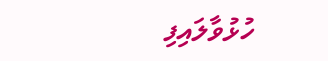ހުޅުވާލައިފި